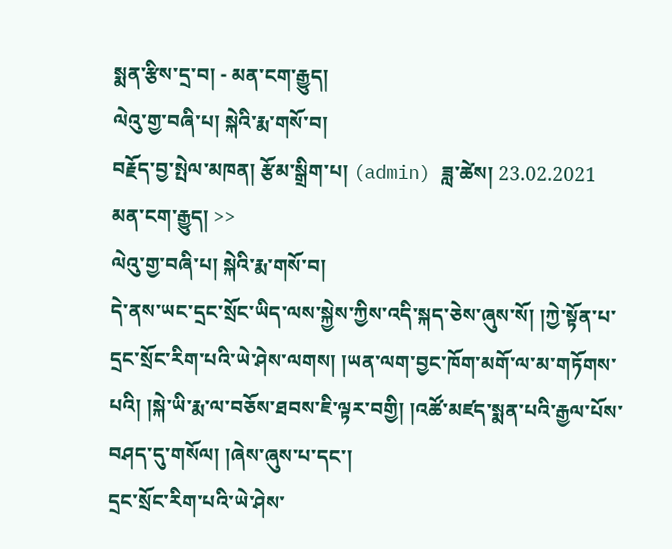སྨན་རྩིས་དྲ་བ། - མན་ངག་རྒྱུད།
ལེའུ་གྱ་བཞི་པ། སྐེའི་རྨ་གསོ་བ།
བརྗོད་བྱ་སྤེལ་མཁན། རྩོམ་སྒྲིག་པ། (admin) ཟླ་ཚེས། 23.02.2021
མན་ངག་རྒྱུད། >>
ལེའུ་གྱ་བཞི་པ། སྐེའི་རྨ་གསོ་བ།
དེ་ནས་ཡང་དྲང་སྲོང་ཡིད་ལས་སྐྱེས་ཀྱིས་འདི་སྐད་ཅེས་ཞུས་སོ། །ཀྱེ་སྟོན་པ་དྲང་སྲོང་རིག་པའི་ཡེ་ཤེས་ལགས། །ཡན་ལག་བྱང་ཁོག་མགོ་ལ་མ་གཏོགས་པའི། །སྐེ་ཡི་རྨ་ལ་བཅོས་ཐབས་ཇི་ལྟར་བགྱི། །འཚོ་མཛད་སྨན་པའི་རྒྱལ་པོས་བཤད་དུ་གསོལ། །ཞེས་ཞུས་པ་དང་།
དྲང་སྲོང་རིག་པའི་ཡེ་ཤེས་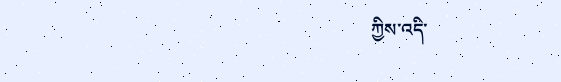ཀྱིས་འདི་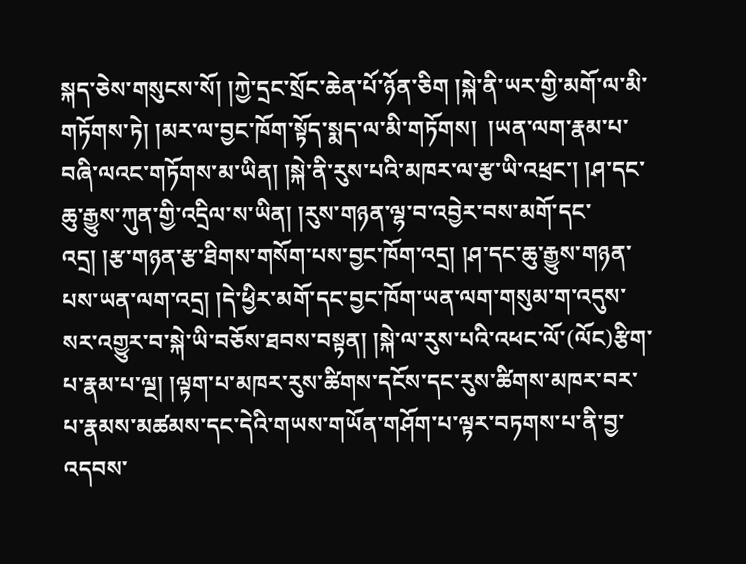སྐད་ཅེས་གསུངས་སོ། །ཀྱེ་དྲང་སྲོང་ཆེན་པོ་ཉོན་ཅིག །སྐེ་ནི་ཡར་གྱི་མགོ་ལ་མི་གཏོགས་ཏེ། །མར་ལ་བྱང་ཁོག་སྟོད་སྨད་ལ་མི་གཏོགས།  །ཡན་ལག་རྣམ་པ་བཞི་ལའང་གཏོགས་མ་ཡིན། །སྐེ་ནི་རུས་པའི་མཁར་ལ་རྩ་ཡི་འཕྲང་། །ཤ་དང་ཆུ་རྒྱུས་ཀུན་གྱི་འདྲིལ་ས་ཡིན། །རུས་གཉན་ལྷ་བ་འབྱེར་བས་མགོ་དང་འདྲ། །རྩ་གཉན་རྩ་ཐིགས་གསོག་པས་བྱང་ཁོག་འདྲ། །ཤ་དང་ཆུ་རྒྱུས་གཉན་པས་ཡན་ལག་འདྲ། །དེ་ཕྱིར་མགོ་དང་བྱང་ཁོག་ཡན་ལག་གསུམ་ག་འདུས་སར་འགྱུར་བ་སྐེ་ཡི་བཅོས་ཐབས་བསྟན། །སྐེ་ལ་རུས་པའི་འཕང་ལོ་(ལོང)རྩིག་པ་རྣམ་པ་ལྔ། །ལྟག་པ་མཁར་རུས་ཚིགས་དངོས་དང་རུས་ཚིགས་མཁར་བར་པ་རྣམས་མཚམས་དང་དེའི་གཡས་གཡོན་གཤོག་པ་ལྟར་བཏགས་པ་ནི་བྱ་འདབས་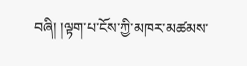བཞི། །ལྟག་པ་ངོས་ཀྱི་མཁར་མཚམས་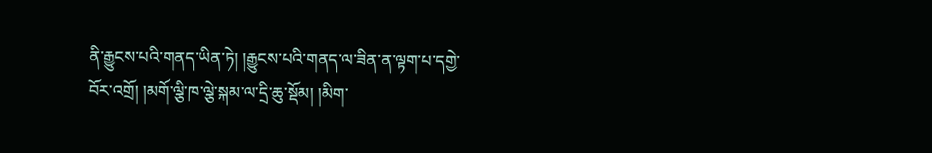ནི་རྒྱུངས་པའི་གནད་ཡིན་ཏེ། །རྒྱུངས་པའི་གནད་ལ་ཟིན་ན་ལྟག་པ་དགྱེ་བོར་འགྲོ། །མགོ་ལྕི་ཁ་ལྕེ་སྐམ་ལ་དྲི་ཆུ་སྡོམ། །མིག་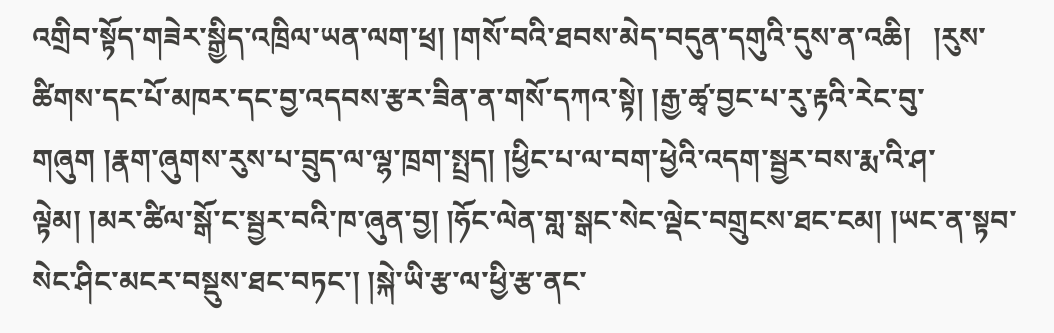འགྲིབ་སྟོད་གཟེར་སྒྱིད་འཁྲིལ་ཡན་ལག་ཕྲ། །གསོ་བའི་ཐབས་མེད་བདུན་དགུའི་དུས་ན་འཆི།   །རུས་ཚིགས་དང་པོ་མཁར་དང་བྱ་འདབས་རྩར་ཟིན་ན་གསོ་དཀའ་སྟེ། །རྒྱ་ཚྭ་བྱང་པ་རུ་རྟའི་རེང་བུ་གཞུག །རྣག་ཞུགས་རུས་པ་བྲུད་ལ་ལྷ་ཁྲག་སྤྲད། །ཕྱིང་པ་ལ་བག་ཕྱེའི་འདག་སྦྱར་བས་རྨ་འི་ཤ་ལྟེམ། །མར་ཚིལ་སྒོ་ང་སྦྱར་བའི་ཁ་ཞུན་བྱ། །ཧོང་ལེན་གླ་སྒང་སེང་ལྡེང་བགྲུངས་ཐང་ངམ། །ཡང་ན་སྟབ་སེང་ཤིང་མངར་བསྡུས་ཐང་བཏང་། །སྐེ་ཡི་རྩ་ལ་ཕྱི་རྩ་ནང་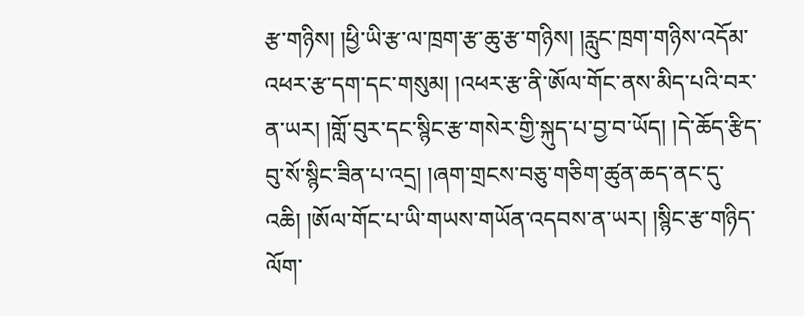རྩ་གཉིས། །ཕྱི་ཡི་རྩ་ལ་ཁྲག་རྩ་ཆུ་རྩ་གཉིས། །རླུང་ཁྲག་གཉིས་འདོམ་འཕར་རྩ་དག་དང་གསུམ། །འཕར་རྩ་ནི་ཨོལ་གོང་ནས་མིད་པའི་བར་ན་ཡར། །གློ་བུར་དང་སྙིང་རྩ་གསེར་གྱི་སྐུད་པ་བྱ་བ་ཡོད། །དེ་ཆོད་རྩིད་བུ་སོ་སྙིང་ཟིན་པ་འདྲ། །ཞག་གྲངས་བཅུ་གཅིག་ཚུན་ཆད་ནང་དུ་འཆི། །ཨོལ་གོང་པ་ཡི་གཡས་གཡོན་འདབས་ན་ཡར། །སྙིང་རྩ་གཉིད་ལོག་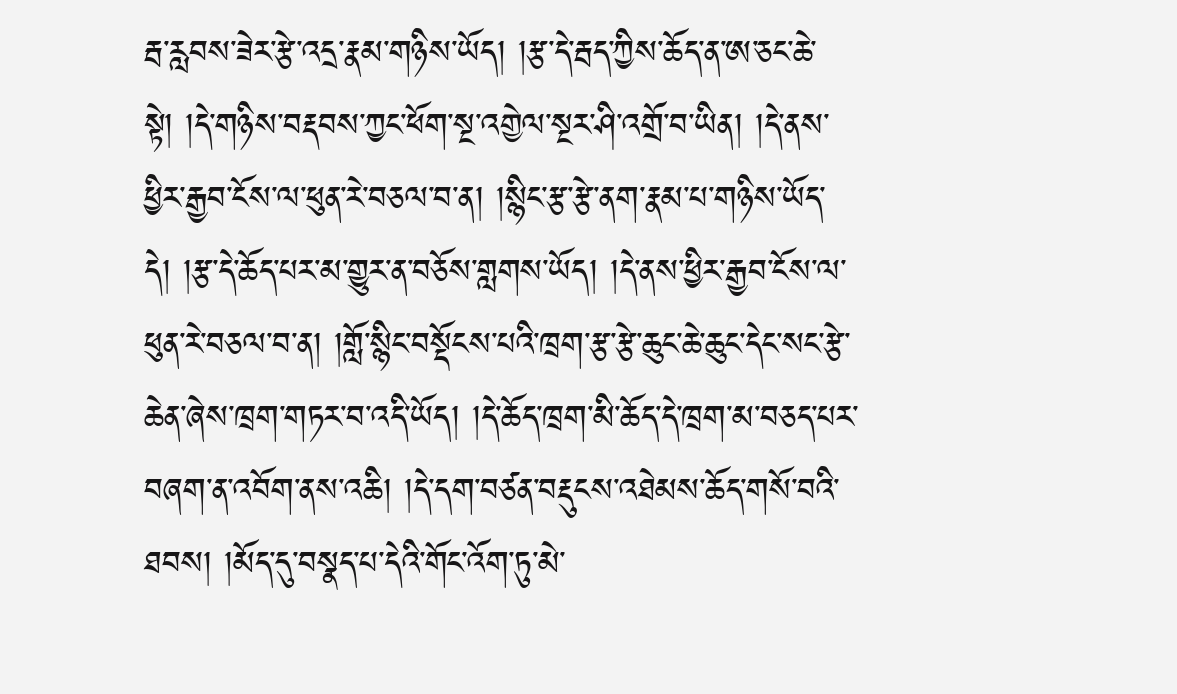རྦ་རླབས་ཟེར་རྩེ་འདྲ་རྣམ་གཉིས་ཡོད། །རྩ་དེ་རྦད་ཀྱིས་ཆོད་ན་ཨ་ཅང་ཆེ་སྟེ། །དེ་གཉིས་བརྡབས་ཀྱང་ཕོག་སྔ་འགྱེལ་སྔར་ཤི་འགྲོ་བ་ཡིན། །དེ་ནས་ཕྱིར་རྒྱབ་ངོས་ལ་ཕུན་རེ་བཅལ་བ་ན། །སྙིང་རྩ་རྩེ་ནག་རྣམ་པ་གཉིས་ཡོད་དེ། །རྩ་དེ་ཆོད་པར་མ་གྱུར་ན་བཅོས་གླགས་ཡོད། །དེ་ནས་ཕྱིར་རྒྱབ་ངོས་ལ་ཕུན་རེ་བཅལ་བ་ན། །གློ་སྙིང་བསྡོངས་པའི་ཁྲག་རྩ་རྩེ་ཆུང་ཆེ་ཆུང་དེང་སང་རྩེ་ཆེན་ཞེས་ཁྲག་གཏར་བ་འདི་ཡོད། །དེ་ཆོད་ཁྲག་མི་ཆོད་དེ་ཁྲག་མ་བཅད་པར་བཞག་ན་འབོག་ནས་འཆི། །དེ་དག་བཙན་བརྡུངས་འཐེམས་ཆོད་གསོ་བའི་ཐབས། །མོད་དུ་བསྣད་པ་དེའི་གོང་འོག་ཏུ་མེ་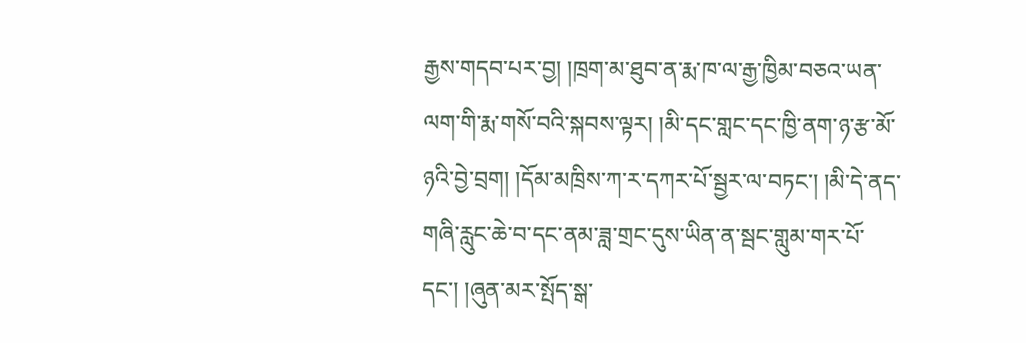རྒྱས་གདབ་པར་བྱ། །ཁྲག་མ་ཐུབ་ན་རྨ་ཁ་ལ་རྒྱ་ཁྱིམ་བཅའ་ཡན་ལག་གི་རྨ་གསོ་བའི་སྐབས་ལྟར། །མི་དང་གླང་དང་ཁྱི་ནག་ཉ་རྩ་མོ་ཉའི་བྱེ་བྲག། །དོམ་མཁྲིས་ཀ་ར་དཀར་པོ་སྦྱར་ལ་བཏང་། །མི་དེ་ནད་གཞི་རླུང་ཆེ་བ་དང་ནམ་ཟླ་གྲང་དུས་ཡིན་ན་སྦང་གླུམ་གར་པོ་དང་། །ཞུན་མར་སྤོད་སྒ་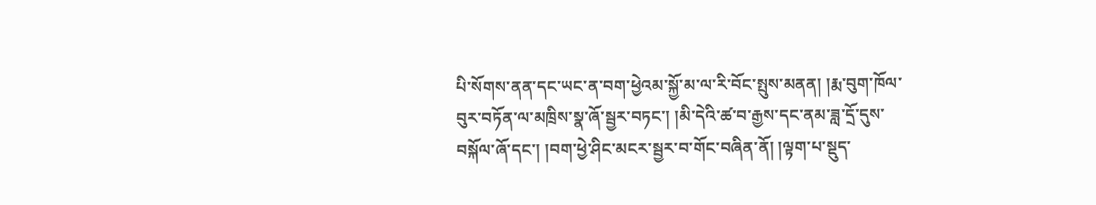པི་སོགས་ནན་དང་ཡང་ན་བག་ཕྱེའམ་སྐྱོ་མ་ལ་རི་བོང་སྤུས་མནན། །རྨ་བུག་ཁོལ་བུར་བཏོན་ལ་མཁྲིས་སྣ་ཞོ་སྦྱར་བཏང་། །མི་དེའི་ཚ་བ་རྒྱས་དང་ནམ་ཟླ་དྲོ་དུས་བསྐོལ་ཞོ་དང་། །བག་ཕྱེ་ཤིང་མངར་སྦྱར་བ་གོང་བཞིན་ནོ། །ལྟག་པ་སྡུད་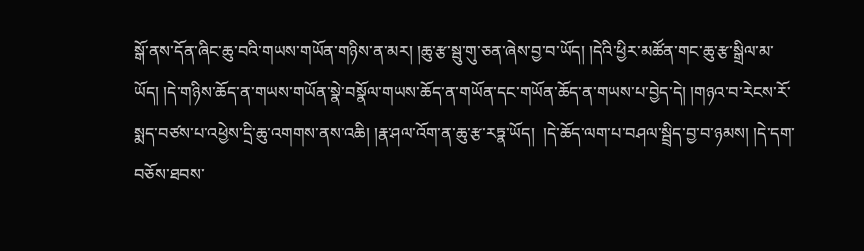སྒོ་ནས་དོན་ཞིང་ཆུ་བའི་གཡས་གཡོན་གཉིས་ན་མར། །ཆུ་རྩ་སྦུ་གུ་ཅན་ཞེས་བྱ་བ་ཡོད། །དེའི་ཕྱིར་མཚོན་གང་ཆུ་རྩ་སྒྲིལ་མ་ཡོད། །དེ་གཉིས་ཆོད་ན་གཡས་གཡོན་སྣེ་བསྣོལ་གཡས་ཆོད་ན་གཡོན་དང་གཡོན་ཆོད་ན་གཡས་པ་བྱེད་དེ། །གཉའ་བ་རེངས་རོ་སྨད་བཙས་པ་འཕྱེས་དྲི་ཆུ་འགགས་ནས་འཆི། །རྣ་ཤལ་འོག་ན་ཆུ་རྩ་རཏྣ་ཡོད།  །དེ་ཆོད་ལག་པ་བཤལ་སྦྲིད་བྱ་བ་ཉམས། །དེ་དག་བཅོས་ཐབས་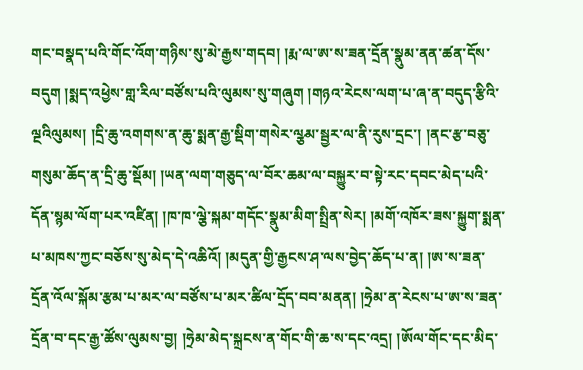གང་བསྣད་པའི་གོང་འོག་གཉིས་སུ་མེ་རྒྱས་གདབ། །རྨ་ལ་ཨ་ས་ཟན་དྲོན་སྣུམ་ནན་ཚན་དོས་བདུག །སྨད་འཕྱེས་གླ་རིལ་བཙོས་པའི་ལུམས་སུ་གཞུག །གཉའ་རེངས་ལག་པ་ཞ་ན་བདུད་རྩིའི་ལྔའིལུམས། །དྲི་ཆུ་འགགས་ན་ཆུ་སྨན་རྒྱ་སྡིག་གསེར་ལྩམ་སྦྱར་ལ་ནི་རུས་དྲང་། །ནང་རྩ་བཅུ་གསུམ་ཆོད་ན་དྲི་ཆུ་སྡོམ། །ཡན་ལག་གཅུད་ལ་བོར་ཆམ་ལ་བསྐྱུར་བ་སྟེ་རང་དབང་མེད་པའི་དོན་སྙམ་ལོག་པར་འཛིན། །ཁ་ཁ་ལྕེ་སྐམ་གདོང་སྣུམ་མིག་སྤྲིན་སེར། །མགོ་འཁོར་ཟས་སྐྱུག་སྨན་པ་མཁས་ཀྱང་བཅོས་སུ་མེད་དེ་འཆིའོ། །མདུན་གྱི་རྒྱངས་ཤ་ལས་བྱེད་ཆོད་པ་ན། །ཨ་ས་ཟན་དྲོན་འོལ་སྐོམ་རྩམ་པ་མར་ལ་བཙོས་པ་མར་ཚིལ་དྲོད་བབ་མནན། །ཧྲེམ་ན་རེངས་པ་ཨ་ས་ཟན་དྲོན་བ་དང་རྒྱ་ཚོས་ལུམས་བྱ། །ཧྲེམ་མེད་སྐྲངས་ན་གོང་གི་ཆ་ས་དང་འདྲ། །ཨོལ་གོང་དང་མིད་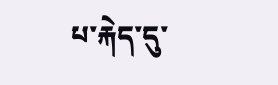པ་རྐེད་དུ་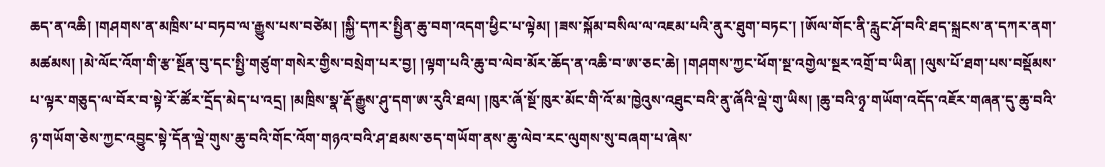ཆད་ན་འཆི། །གཤགས་ན་མཁྲིས་པ་བཏབ་ལ་རྒྱུས་པས་བཙེམ། །སྐྱི་དཀར་སྤྱིན་ཆུ་བག་འདག་ཕྱིང་པ་ལྟེམ། །ཟས་སྐོམ་བསིལ་ལ་འཇམ་པའི་ནུར་ཐུག་བཏང་། །ཨོལ་གོང་ནི་རླུང་ཤོ་བའི་ཐད་སྐྲངས་ན་དཀར་ནག་མཚམས། །མེ་ལོང་འོག་གི་རྩ་སྔོན་བུ་དང་སྤྱི་གཙུག་གསེར་གྱིས་བསྲེག་པར་བྱ། །ལྟག་པའི་ཆུ་བ་ལེབ་མོར་ཆོད་ན་འཆི་བ་ཨ་ཅང་ཆེ། །གཤགས་ཀྱང་ཕོག་སྔ་འགྱེལ་སྔར་འགྲོ་བ་ཡིན། །ལུས་པོ་ཐག་པས་བསྡོམས་པ་ལྟར་གཅུད་ལ་བོར་བ་སྟེ་རོ་ཚོར་དྲོད་མེད་པ་འདྲ། །མཁྲིས་སྣ་རྡོ་རྒྱུས་ཤུ་དག་ཨ་རུའི་ཐལ། །ཁུར་ཞོ་སྔོ་ཁུར་མོང་གི་འོ་མ་ཁྱེའུས་འཐུང་བའི་ནུ་ཞོའི་ལྡེ་གུ་ཡིས། །ཆུ་བའི་ཉྭ་གཡོག་འདོད་འཇོར་གཞན་དུ་ཆུ་བའི་ཉ་གཡོག་ཅེས་ཀྱང་འབྱུང་སྟེ་དོན་ལྡེ་གུས་ཆུ་བའི་གོང་འོག་གཉའ་བའི་ཤ་ཐམས་ཅད་གཡོག་ནས་ཆུ་ལེབ་རང་ལུགས་སུ་བཞག་པ་ཞེས་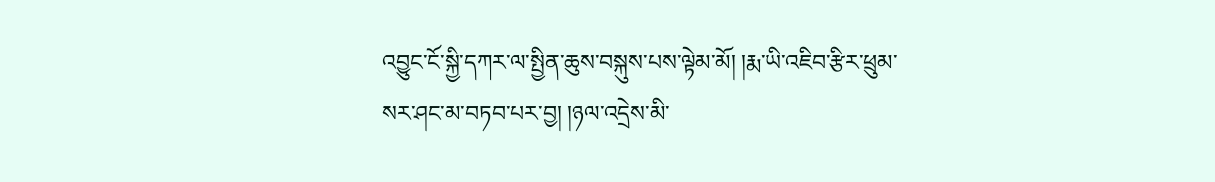འབྱུང་ངོ་སྐྱི་དཀར་ལ་སྤྱིན་ཆུས་བསྐུས་པས་ལྟེམ་མོ། །རྨ་ཡི་འཇིབ་རྩིར་ཕྲུམ་སར་ཤང་མ་བཏབ་པར་བྱ། །ཉལ་འདྲེས་མི་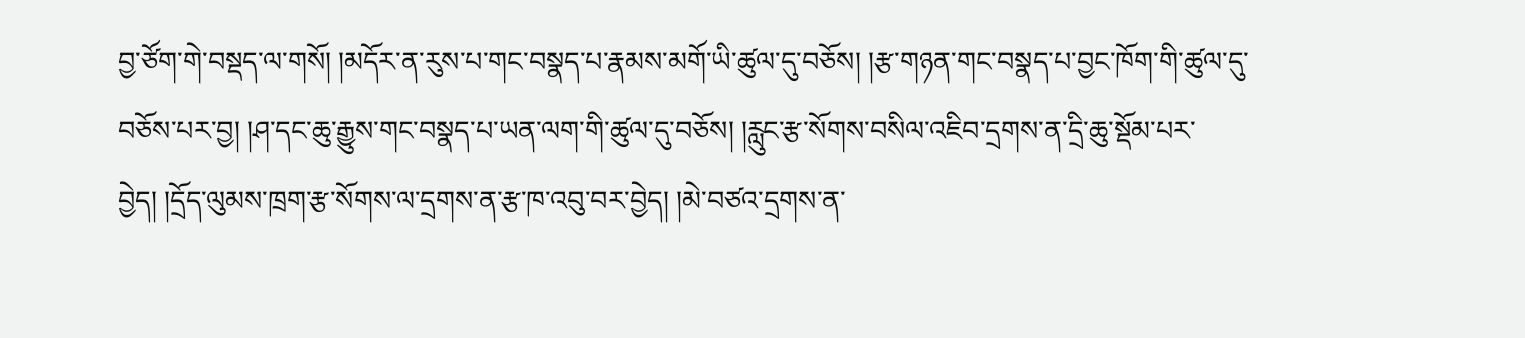བྱ་ཙོག་གེ་བསྡད་ལ་གསོ། །མདོར་ན་རུས་པ་གང་བསྣད་པ་རྣམས་མགོ་ཡི་ཚུལ་དུ་བཅོས། །རྩ་གཉན་གང་བསྣད་པ་བྱང་ཁོག་གི་ཚུལ་དུ་བཅོས་པར་བྱ། །ཤ་དང་ཆུ་རྒྱུས་གང་བསྣད་པ་ཡན་ལག་གི་ཚུལ་དུ་བཅོས། །རླུང་རྩ་སོགས་བསིལ་འཇིབ་དྲགས་ན་དྲི་ཆུ་སྡོམ་པར་བྱེད། །དྲོད་ལུམས་ཁྲག་རྩ་སོགས་ལ་དྲགས་ན་རྩ་ཁ་འབུ་བར་བྱེད། །མེ་བཙའ་དྲགས་ན་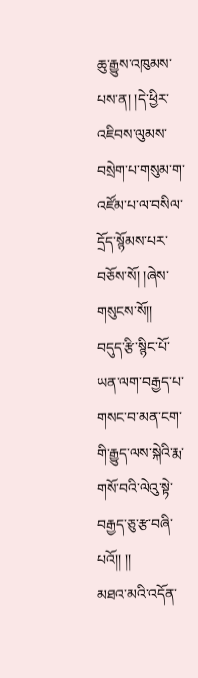ཆུ་རྒྱུས་འཁུམས་པས་ན། །དེ་ཕྱིར་འཇིབས་ལུམས་བསྲེག་པ་གསུམ་ག་འཛོམ་པ་ལ་བསིལ་དྲོད་སྙོམས་པར་བཅོས་སོ། །ཞེས་གསུངས་སོ།།
བདུད་རྩི་སྙིང་པོ་ཡན་ལག་བརྒྱད་པ་གསང་བ་མན་ངག་གི་རྒྱུད་ལས་སྐེའི་རྨ་གསོ་བའི་ལེའུ་སྟེ་བརྒྱད་ཅུ་རྩ་བཞི་པའོ།། །།
མཐའ་མའི་འདོན་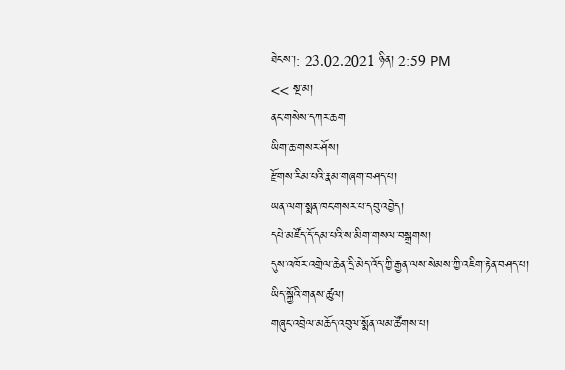ཐེངས་།: 23.02.2021 ཉིན། 2:59 PM
<< སྔ་མ།
ནང་གསེས་དཀར་ཆག
ཡིག་ཆ་གསར་ཤོས།
རྫོགས་རིམ་པའི་རྣམ་གཞག་བཤད་པ།
ཡན་ལག་སྨན་ཁང་གསར་པ་དབུ་འབྱེད།
དཔེ་མཛོད་དོ་དམ་པའི་ས་མིག་གསལ་བསྒྲགས།
དུས་འཁོར་འགྲེལ་ཆེན་དྲི་མེད་འོད་ཀྱི་རྒྱན་ལས་སེམས་ཀྱི་འཇིག་རྟེན་བཤད་པ།
ཡིད་སྐྱོའི་གནས་ཚུལ།
གཞུང་འབྲེལ་མཆོད་འབུལ་སྨོན་ལམ་ཚོགས་པ།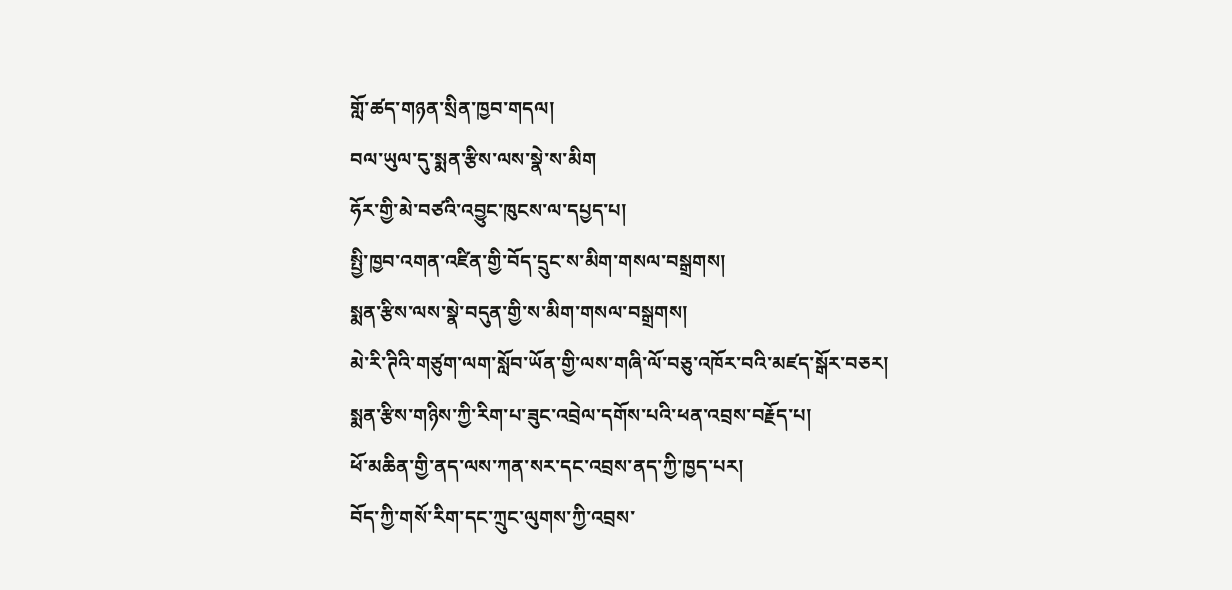གློ་ཚད་གཉན་སྲིན་ཁྱབ་གདལ།
བལ་ཡུལ་དུ་སྨན་རྩིས་ལས་སྣེ་ས་མིག
ཧོར་གྱི་མེ་བཙའི་འབྱུང་ཁུངས་ལ་དཔྱད་པ།
སྤྱི་ཁྱབ་འགན་འཛིན་གྱི་བོད་དྲུང་ས་མིག་གསལ་བསྒྲགས།
སྨན་རྩིས་ལས་སྣེ་བདུན་གྱི་ས་མིག་གསལ་བསྒྲགས།
མེ་རི་ཊིའི་གཙུག་ལག་སློབ་ཡོན་གྱི་ལས་གཞི་ལོ་བཅུ་འཁོར་བའི་མཛད་སྒོར་བཅར།
སྨན་རྩིས་གཉིས་ཀྱི་རིག་པ་ཟུང་འབྲེལ་དགོས་པའི་ཕན་འབྲས་བརྗོད་པ།
ཕོ་མཆིན་གྱི་ནད་ལས་ཀན་སར་དང་འབྲས་ནད་ཀྱི་ཁྱད་པར།
བོད་ཀྱི་གསོ་རིག་དང་ཀྲུང་ལུགས་ཀྱི་འབྲས་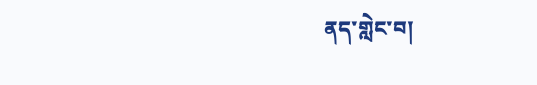ནད་གླེང་བ།